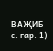ВАҖИБ с. гар. 1)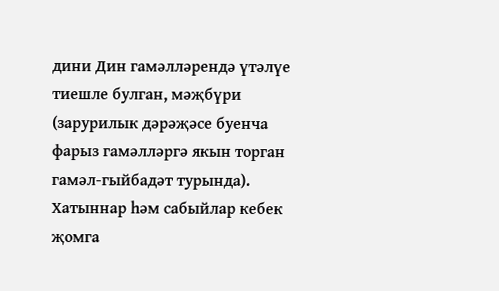дини Дин гамәлләрендә үтәлүе тиешле булган, мәҗбүри (зарурилык дәрәҗәсе буенча фарыз гамәлләргә якын торган гамәл-гыйбадәт турында). Хатыннар һәм сабыйлар кебек җомга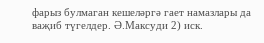фарыз булмаган кешеләргә гает намазлары да ваҗиб түгелдер. Ә.Максуди 2) иск.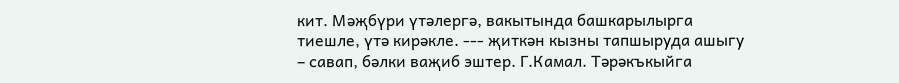кит. Мәҗбүри үтәлергә, вакытында башкарылырга тиешле, үтә кирәкле. --- җиткән кызны тапшыруда ашыгу – савап, бәлки ваҗиб эштер. Г.Камал. Тәрәкъкыйга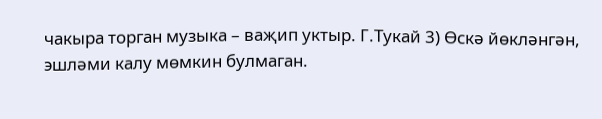чакыра торган музыка – ваҗип уктыр. Г.Тукай 3) Өскә йөкләнгән, эшләми калу мөмкин булмаган.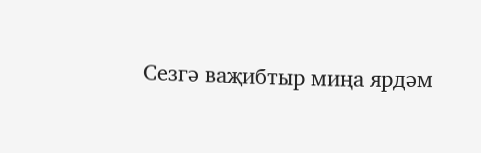Сезгә ваҗибтыр миңа ярдәм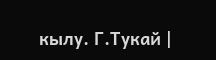кылу. Г.Тукай |